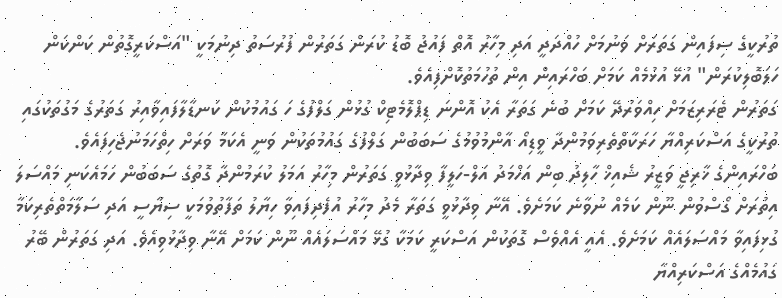ތުރުކީގެ ސިފައިން ގަތަރަށް ވަނުމަށް ހުއްދަދީ އަދި މިހާރު އޮތް ފައުޖު ބޮޑު ކުރަން ގަތަރުން ފުރުސަތު ދިނުމަކީ "އަސްކަރީގޮތުން ކަންކަން ހަލަބޮލިކުރަން" އުޅޭ އުޅުމެއް ކަމަށް ބަހްރައިން އިން ތުހުމަތުކޮށްފިއެވެ.
ގަތަރުން ޓެރަރިޒަމަށް ހިއްވަރުދޭ ކަމަށް ބުނެ ގަތަރާ އެކު އޮންނަ ޑިޕްލޮމެޓިކް ގުޅުން ގަލްފުގެ ހަ ގައުމުކުން ކަނޑާލާފައިވާއިރު ގަތަރުގެ މަގުތަކުގައި ތުރުކީގެ އަސްކަރިއްޔާ ހަރަކާތްތެރިވަމުންދާ ވީޑިއޯ އާންމުވުމުގެ ސަބަބުން ގަލްފުގެ ގައުމުތަކުން ވަނީ އެކަމާ ވަރަށް ހިތްހަމަނުޖެހިފައެވެ.
ބަހްރައިންގެ ޚާރިޖީ ވަޒީރު ޝެއިޚް ހާލިދު ބިން އަހްމަދު އަލް-ހަލީފާ ވިދާޅުވީ ގަތަރުން މިހާރު އަމަލު ކުރަމުންދާ ގޮތުގެ ސަބަބުން ހަމައެކަނި މައްސަލަ އިތުރަށް ގޯސްވުން ނޫން ކަމެއް ނުވާނެ ކަމަށެވެ. އޭނާ ވިދާޅުވީ ގަތަރާ މެދު މިހާރު އުފެދިފައިވާ ހިޔާލު ތަފާތުވުމަކީ ސިޔާސީ އަދި ސަލާމަތްތެރިކަމާ ގުޅިފައިވާ މައްސަލައެއް ކަމަށެވެ. އެއީ އެއްވެސް ގޮތަކުން އަސްކަރީ ކަމަކާ ގުޅޭ މައްސަލައެއް ނޫން ކަމަށް އޭނާ ވިދާޅުވިއެވެ. އަދި ގަތަރުން ބޭރު ގައުމެއްގެ އަސްކަރިއްޔާ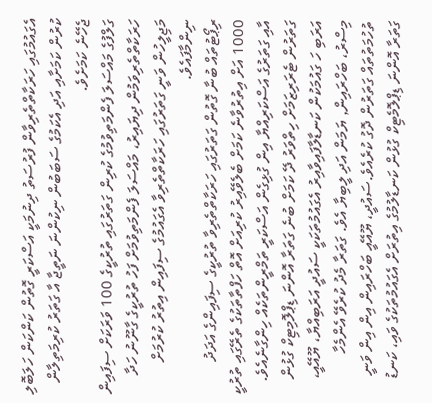އެގައުމުގައި ހަރަކާތްތެރިވާން ފުރުސަތު ދިނުމަކީ އަސްކަރީ ގޮތުން ކަންކަން ހަލަބޮލި ކުރުން ކަމަށާއި އަދި އެކަމުގެ ސަބަބުން ނިކުންނަ ނަތީޖާ އާ ގަތަރު ކުރިމަތިލާން ޖެހޭނެ ކަމަށެވެ.
ގަލްފުގެ މައްސަލަ ފެންމަތިވުމުގެ ކުރިން ގަތަރުގައި ތުރުކީގެ 100 ވަރަކަށް ސިފައިން ހަރަކާތްތެރިވަމުން ދިޔައިރު، މައްސަލަ ފެންމަތިވުމަށް ފަހު ތުރުކީގެ ގާނޫނު ހަދާ މަޖިލީހުން ވަނީ ގަތަރުގައި ހަރަކާތްތެރިވާ އެގައުމުގެ ސިފައިން އިތުރު ކުރުމަށް ނިންމާފައެވެ.
ރިޕޯޓުތައް ބުނާ ގޮތުން ގަތަރުގައި ހަރަކާތްތެރިވާ ތުރުކީގެ ސިފައިންގެ އަދަދު 1000 އަށް އިތުރުވާނެ ކަމަށް ބެލެވޭއިރު ކުރިއަށް އޮތް ހަފްތާތަކުގެ ތެރޭގައި ތުރުކީ އާއި ގަތަރުގެ އަސްކަރިއްޔާ އިން ގުޅިގެން އަސްކަރީ ތަމްރީންތަކެއް ހިންގާނެއެވެ.
ގަތަރުން ޓެރަރިޒަމަށް ހިތްވަރު ދޭ ކަމަށް ބުނެ ގަތަރާ އޮންނަ ޑިޕްލޮމިޓިކް ގުޅުން އަރަބި ހަ ގައުމަކުން ކަނޑާލާފައިވާއިރު އެގައުމުތަކަކީ ސައުދީ އަރަބިއްޔާ، ޔޫއޭއީ، މިސްރު، ބަހްރައިން, ޔަމަން އަދި ލީބިޔާ އެވެ. ގަތަރާ މެދު ކުރެވޭ އެންމެހާ ތުހުމަތުތައް ގަތަރުން ދޮގު ކުރެއެވެ.ސައުދީ، ޔޫއޭއީ ބަހްރައިން އިން އިން ވަނީ ގަތަރާ އޮންނަ ޑިޕްލޮމެޓިކް ގުޅުން ކަނޑާލުމުގެ އިތުރަށް އެގައުމުތަކުގެ ވައި، ކަނޑު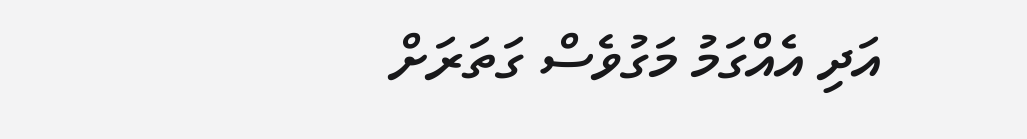އަދި އެއްގަމު މަގުވެސް ގަތަރަށް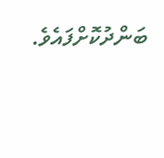ބަންދުކޮށްފައެވެ.